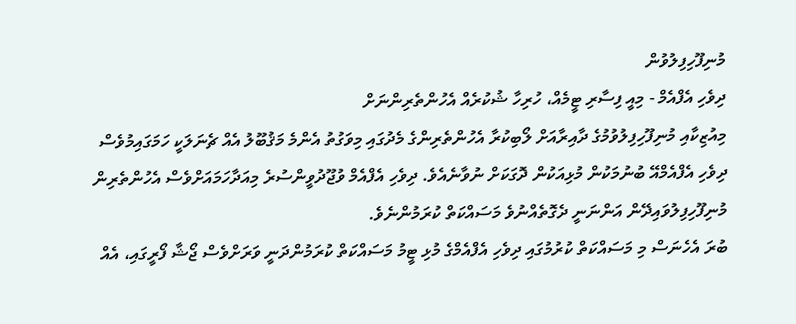މުނިފޫހިފިލުވުން
ދިވެހި އެފްއެމް - މިއީ ފިސާރި ޓީމެއް، ހުރިހާ ޝުކުރެއް އެހުންތެރިންނަށް
މިއުޒިކާއި މުނިފޫހިފިލުވުމުގެ ދާއިރާއަށް ލޯބިކުރާ އެހުންތެރިންގެ މެދުގައި މިވަގުތު އެންމެ މަޤުބޫލު އެއް ޗެނަލަކީ ހަމަގައިމުވެސް ދިވެހި އެފްއެމްއޭ ބުނުމަކުން މުޅިއަކުން ދޮގަކަށް ނުވާނެއެވެ. ދިވެހި އެފްއެމް ވުޖޫދުވީންސުރެ މިއަދާހަމައަށްވެސް އެހުންތެރިން މުނިފޫހިފިލުވައިދޭން އަންނަނީ ދެގޮތެއްނުވެ މަސައްކަތް ކުރަމުންނެވެ.
ބުރަ އެހެނަސް މި މަސައްކަތް ކުރުމުގައި ދިވެހި އެފްއެމްގެ މުޅި ޓީމު މަސައްކަތް ކުރަމުންދަނީ ވަރަށްވެސް ޖޯޝާ ފޯރީގައި، އެއް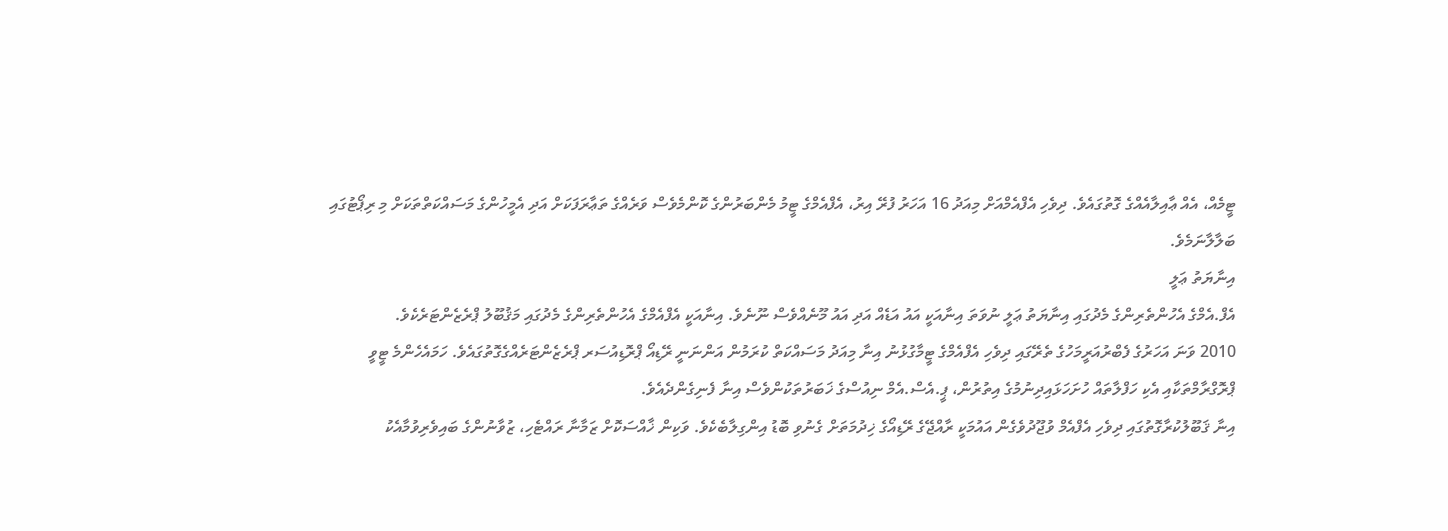ޓީމެއް، އެއް ޢާއިލާއެއްގެ ގޮތުގައެވެ. ދިވެހި އެފްއެމްއަށް މިއަދު 16 އަހަރު ފުރޭ އިރު، އެފްއެމްގެ ޓީމު މެންބަރުންގެ ކޮންމެވެސް ވަރެއްގެ ތަޢާރަފަކަށް އަދި އެމީހުންގެ މަސައްކަތްތަކަށް މި ރިޕޯޓުގައި ބަލާލާނަމެވެ.
އިނާޔަތު ޢަލީ
އެފް.އެމްގެ އެހުންތެރިންގެ މެދުގައި އިނާޔަތު ޢަލީ ނުވަތަ އިނާއަކީ އައު އަޑެއް އަދި އައު މޫނެއްވެސް ނޫނެވެ. އިނާއަކީ އެފްއެމްގެ އެހުންތެރިންގެ މެދުގައި މަޤުބޫލު ޕްރެޒެންޓަރެކެވެ.
2010 ވަނަ އަހަރުގެ ފެބްރުއަރީމަހުގެ ތެރޭގައި ދިވެހި އެފްއެމްގެ ޓީމާގުޅުނު އިނާ މިއަދު މަސައްކަތް ކުރަމުން އަންނަނީ ރޭޑިއޯ ޕްރޮޑިއުސަރ ޕްރެޒެންޓަރެއްގެގޮތުގައެވެ. ހަމައެހެންމެ ޓީވީ ޕްރޮގްރާމްތަކާއި އެކި ހަފްލާތައް ހުށަހަޅައިދިނުމުގެ އިތުރުން، ޕީ.އެސް.އެމް ނިއުސްގެ ޚަބަރުތަކުންވެސް އިނާ ފެނިގެންދެއެވެ.
އިނާ ޤަބޫލުކުރާގޮތުގައި ދިވެހި އެފްއެމް ވުޖޫދުވެގެން އައުމަކީ ރާއްޖޭގެ ރޭޑިއޯގެ ޚިދުމަތަށް ގެނުވި ބޮޑު އިންގިލާބެކެވެ. ވަކިން ޚާއްސަކޮށް ޒަމާނާ ރައްޓެހި، ޒުވާނުންގެ ބައިވެރިވުމާއެކު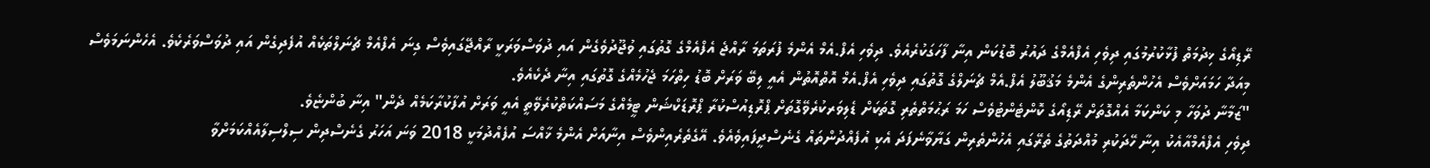ރޭޑިއޯގެ ޚިދުމަތް ފުޅާކުރުމުގައި ދިވެހި އެފްއެމްގެ ދައުރު ބޮޑުކަން އިނާ ފާހަގަކުރެއެވެ. ދިވެހި އެފް.އެމް އެންމެ ފުރަތަމަ ރާއްޖެ އެފްއެމްގެ ގޮތުގައި ވުޖޫދުވެގެން އައި ދުވަސްވަރަކީ ރާއްޖޭގައިވެސް ގިނަ އެފްއެމް ޗެނަލްތަކެއް އުފެދިގެން އައި ދުވަސްވަރެކެވެ. އެހެންނަމަވެސް މިއަދާ ހަމައަށްވެސް އެހުންތެރިންގެ އެންމެ މަޤުބޫލު އެފް.އެމް ޗެނަލްގެ ގޮތުގައި ދިވެހި އެފް.އެމް އޮތްއޮތުން އެއީ ލިބޭ ވަރަށް ބޮޑު ހިތްހަމަ ޖެހުމެއްގެ ގޮތުގައި އިނާ ދެކެއެވެ.
"ޒަމާނާ ދުވަހާ މި ކަންކަމާ އެއްގޮތަށް ރޭޑިއޯގެ ކޮންޓެންޓުވެސް ހަމަ ރަޙުމަތްތެރި ގޮތަކަށް ޑެލިވަރކުރެވޭގޮތަށް ޕްރޮޑިއުސްކުރާ ޕްރޮޑަކްޝަން ޓީމެއްގެ މަސައްކަތްކުރެވޭތީ އެއީ ވަރަށް އުފާކުރާކަމެއް ދެން" އިނާ ބުންޏެވެ.
ދިވެހި އެފްއެމްއާއެކު އިނާ ހޭދަކުރި މުއްދަތުގެ ތެރޭގައި އެހުންތެރިން ގަޔާވާނެފަދަ އެކި އުފެއްދުންތައް ގެނެސްދީފައިވެއެވެ. އޭގެތެރެއިންވެސް އިނާއަށް އެންމެ ޚާއްސަ އުފެއްދުމަކީ 2018 ވަނަ އަހަރު ގެނެސްދިން ސިލްސިލާއެއްކަމަށްވާ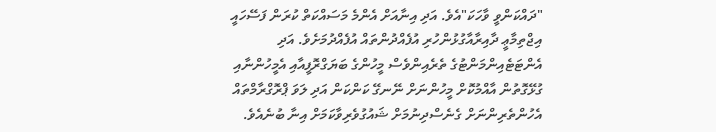"ދައްކަންވީ ވާހަކަ"އެވެ. އަދި އިނާއަށް އެންމެ މަސައްކަތް ކުރަން ފަސޭހައީ އިޖްތިމާޢީ ދާއިރާއާގުޅުންހުރި އުފެއްދުންތައް އުފެއްދުމަށެވެ. އަދި އެންޓަޓެއިންމަންޓުގެ ތެރެއިންވެސް މީހުންގެ ބަޔަގްރޮފީއާއި އެމީހުންނާއި ގުޅޭގޮތުން އާއްމުކޮށް މީހުންނަށް ނޭނގޭ ކަންކަން އަދި ލަވަ ޕްރޮގްރާމްތައް އެހުންތެރިންނަށް ގެނެސްދިނުމަށް ޝައުގުވެރިވާކަމަށް އިނާ ބުނެއެވެ.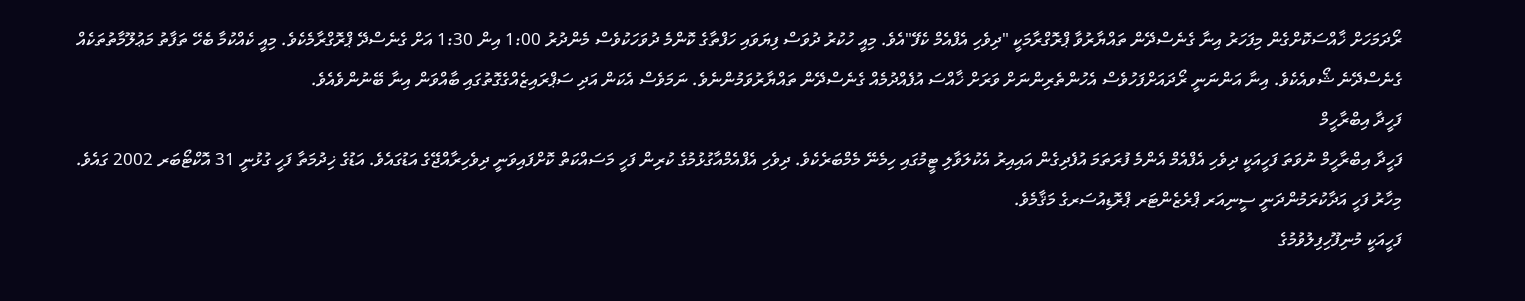ރޯދަމަހަށް ޚާއްސަކޮށްގެން މިފަހަރު އިނާ ގެނެސްދޭން ތައްޔާރުވާ ޕްރޮގްރާމަކީ "ދިވެހި އެފްއެމް ކެފޭ"އެވެ. މިއީ ހުކުރު ދުވަސް ފިޔަވައި ހަފްތާގެ ކޮންމެ ދުވަހަކުވެސް މެންދުރު 1:00 އިން 1:30 އަށް ގެނެސްދޭ ޕްރޮގްރާމެކެވެ. މިއީ ކެއްކުމާ ބެހޭ ތަފާތު މަޢުލޫމާތުތަކެއް ގެނެސްދޭނެ ޝޯވއެކެވެ. އިނާ އަންނަނީ ރޯދައަށްފަހުވެސް އެހުންތެރިންނަށް ވަރަށް ޚާއްސަ އުފެއްދުމެއް ގެނެސްދޭން ތައްޔާރުވަމުންނެވެ. ނަމަވެސް އެކަން އަދި ސަޕްރައިޒެއްގެގޮތުގައި ބާއްވަން އިނާ ބޭނުންވެއެވެ.
ފަހީދާ އިބްރާހީމް
ފަހީދާ އިބްރާހީމް ނުވަތަ ފަހީއަކީ ދިވެހި އެފްއެމް އެންމެ ފުރަތަމަ އުފެދިގެން އައިއިރު އެކުލަވާލި ޓީމުގައި ހިމެނޭ މެމްބަރެކެވެ. ދިވެހި އެފްއެމްއާގުޅުމުގެ ކުރިން ފަހީ މަސައްކަތް ކޮށްފައިވަނީ ދިވެހިރާއްޖޭގެ އަޑުގައެވެ. އަޑުގެ ޚިދުމަތާ ފަހީ ގުޅުނީ 31 އޮކްޓޯބަރ 2002 ގައެވެ. މިހާރު ފަހީ އަދާކުރަމުންދަނީ ސީނިއަރ ޕްރެޒެންޓަރ ޕްރޮޑިއުސަރގެ މަޤާމެވެ.
ފަހީއަކީ މުނިފޫހިފިލުވުމުގެ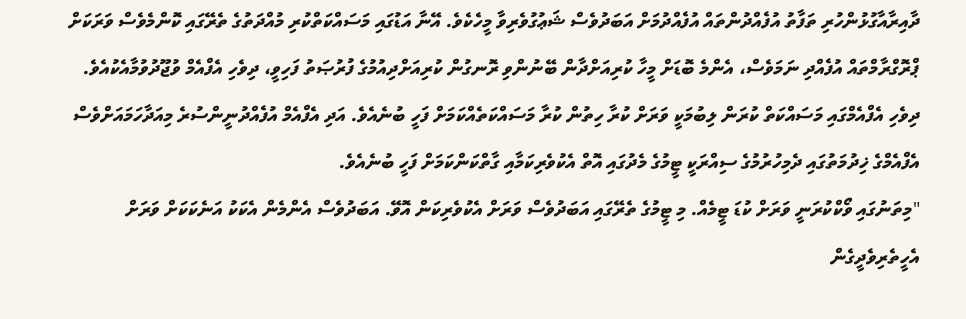ދާއިރާއާގުޅުންހުރި ތަފާތު އުފެއްދުންތައް އުފެއްދުމަށް އަބަދުވެސް ޝަޢުގުވެރިވާ މީހެކެވެ. އޭނާ އަޑުގައި މަސައްކަތްކުރި މުއްދަތުގެ ތެރޭގައި ކޮންމެވެސް ވަރަކަށް ޕްރޮގްރާމްތައް އުފެއްދި ނަމަވެސް، އެންމެ ބޮޑަށް މީހާ ކުރިއަށްދާން ބޭނުންވި ރޮނގުން ކުރިއަށްދިއުމުގެ ފުރުޞަތު ފަހިވީ، ދިވެހި އެފްއެމް ވުޖޫދުވުމާއެކުއެވެ.
ދިވެހި އެފްއެމްގައި މަސައްކަތް ކުރަން ލިބުމަކީ ވަރަށް ކުރާ ހިތުން ކުރާ މަސައްކަތެއްކަމަށް ފަހީ ބުނެއެވެ. އަދި އެފްއެމް އުފެއްދުނީންސުރެ މިއަދާހަމައަށްވެސް އެފްއެމްގެ ޚިދުމަތުގައި ދެމިހުރުމުގެ ސިއްރަކީ ޓީމުގެ މެދުގައި އޮތް އެކުވެރިކަމާއި ގާތްކަންކަމަށް ފަހީ ބުނެއެވެ.
"މިތަނުގައި ވޯކްކުރަނީ ވަރަށް ކުޑަ ޓީމެއް. މި ޓީމުގެ ތެރޭގައި އަބަދުވެސް ވަރަށް އެކުވެރިކަން އޮވޭ. އަބަދުވެސް އެންމެން އެކަކު އަނެކަކަށް ވަރަށް އެހީތެރިވެދީގެން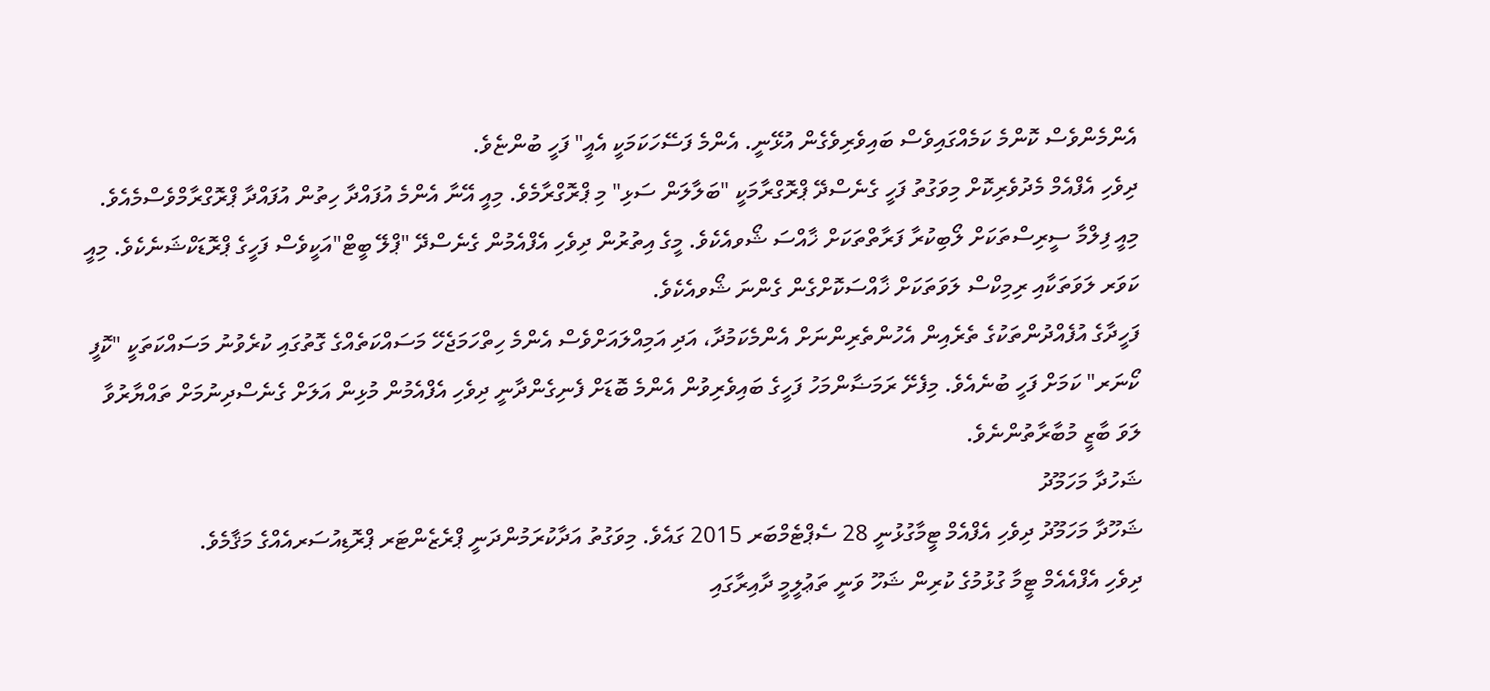އެންމެންވެސް ކޮންމެ ކަމެއްގައިވެސް ބައިވެރިވެގެން އުޅޭނީ. އެންމެ ފަސޭހަކަމަކީ އެއީ" ފަހީ ބުންޏެވެ.
ދިވެހި އެފްއެމް މެދުވެރިކޮށް މިވަގުތު ފަހީ ގެނެސްދޭ ޕްރޮގްރާމަކީ "ބަލާލަން ސަޅި" މި ޕްރޮގްރާމެވެ. މިއީ އޭނާ އެންމެ އުފައްދާ ހިތުން އުފައްދާ ޕްރޮގްރާމްވެސްމެއެވެ. މިއީ ފިލްމާ ސީރިސްތަކަށް ލޯބިކުރާ ފަރާތްތަކަށް ޚާއްސަ ޝޯވއެކެވެ. މީގެ އިތުރުން ދިވެހި އެފްއެމުން ގެނެސްދޭ "ޕްލޭ ބީޓް"އަކީވެސް ފަހީގެ ޕްރޮޑަކްޝަނެކެވެ. މިއީ ކަވަރ ލަވަތަކާއި ރިމިކްސް ލަވަތަކަށް ޚާއްސަކޮށްގެން ގެންނަ ޝޯވއެކެވެ.
ފަހީދާގެ އުފެއްދުންތަކުގެ ތެރެއިން އެހުންތެރިންނަށް އެންމެކަމުދާ، އަދި އަމިއްލައަށްވެސް އެންމެ ހިތްހަމަޖެހޭ މަސައްކަތެއްގެ ގޮތުގައި ކުރެވުނު މަސައްކަތަކީ "ކޮފީ ކޯނަރ" ކަމަށް ފަހީ ބުނެއެވެ. މިފެށޭ ރަމަޟާންމަހު ފަހީގެ ބައިވެރިވުން އެންމެ ބޮޑަށް ފެނިގެންދާނީ ދިވެހި އެފްއެމުން މުޅިން އަލަށް ގެނެސްދިނުމަށް ތައްޔާރުވާ ލަވަ ބާޒީ މުބާރާތުންނެވެ.
ޝަހުދާ މަހަމޫދު
ޝަހޫދާ މަހަމޫދު ދިވެހި އެފްއެމް ޓީމާގުޅުނީ 28 ސެޕްޓެމްބަރ 2015 ގައެވެ. މިވަގުތު އަދާކުރަމުންދަނީ ޕްރެޒެންޓަރ ޕްރޮޑިއުސަރއެއްގެ މަޤާމެވެ.
ދިވެހި އެފްއެއެމް ޓީމާ ގުޅުމުގެ ކުރިން ޝަހޫ ވަނީ ތަޢުލީމީ ދާއިރާގައި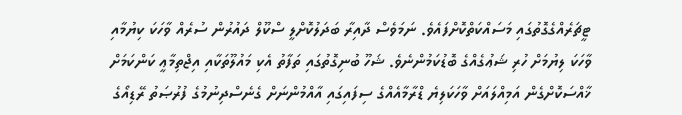ޓީޗަރެއްގެގޮތުގައި މަސައްކަތްކޮށްފައެވެ. ނަމަވެސް ދާއިރާ ބަދަލުކޮށްލީ ސްކޫލް ދައުރުން ސުރެއް ވާހަކަ ކިޔުމާއި ވާހަކަ ލިޔުމަށް ހުރި ޝަޢުގެއްގެ ބޮޑުކަމުންނެވެ. ޝަހޫ ބުނިގޮތުގައި ތަފާތު އެކި މައުލޫތަކާއި އިޖްތިމާޢީ ކަންކަމަށް ޚާއްސަކޮށްގެން އަމިއްލައަށް ވާހަކަލިޔެ ޑްރާމާއެއްގެ ސިފައިގައި އާއްމުންނަށް ގެނެސްދިނުމުގެ ފުރުޞަތު ރޭޑިއޯގެ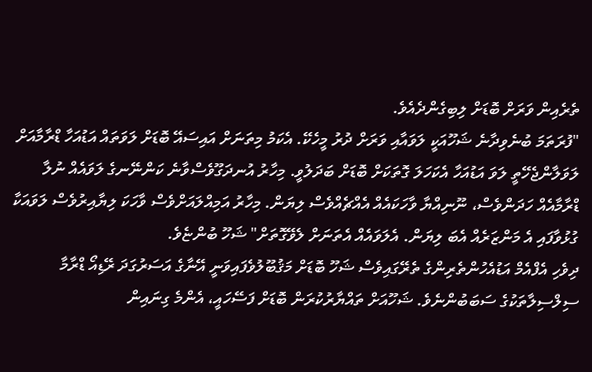ތެރެއިން ވަރަށް ބޮޑަށް ލިބިގެންދެއެވެ.
"ފުރަތަމަ ބުނެވިދާނެ ޝަހޫއަކީ ލަވައާއި ވަރަށް ދުރު މީހެކޭ. އެކަމު މިތަނަށް އައިސައޭ ބޮޑަށް ލަވަތައް އަޑުއަހާ ޑްރާމާއަށް ލަވަލާންޖެހޭތީ ލަވަ އަޑުއަހާ އެކަހަލަ ގޮތަކަށް ބޮޑަށް ބަދަލުވީ. މިހާރު އުނދަގޫވެސްވާނެ ކަންނޭނގެ ލަވައެއް ނުލާ ޑްރާމާއެއް ހަދަންވެސް، ނޫނިއްޔާ ވާހަކައެއް އެއްޗެއްވެސް ލިޔަން. މިހާރު އަމިއްލައަށްވެސް ވާހަކަ ލިޔާއިރުވެސް ލަވައަކާ ގުޅުވާފައި އެ މަންޒަރެއް އެބަ ލިޔަން. އެލަވައެއް އެތަނަށް ލެވޭގޮތަށް" ޝަހޫ ބުންޏެވެ.
ދިވެހި އެފްއެމް އަޑުއެހުންތެރިންގެ ތެރޭގައިވެސް ޝަހޫ ބޮޑަށް މަޤުބޫލުވެފައިވަނީ އޭނާގެ އަސަރުގަދަ ރޭޑިއޯ ޑްރާމާ ސިލްސިލާތަކުގެ ސަބަބުންނެވެ. ޝަހޫއަށް ތައްޔާރުކުރަން ބޮޑަށް ފަސޭހައީ، އެންމެ ގިނައިން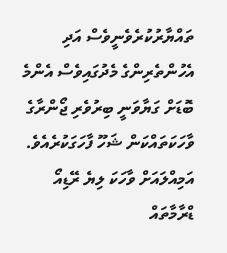ތައްޔާރުކުރެވެނީވެސް އަދި އެހުންތެރިންގެ މެދުގައިވެސް އެންމެ ބޮޑަށް ގަޔާވަނީ ބިރުވެރި ޖޯންރާގެ ވާހަކަތައްކަން ޝަހޫ ފާހަގަކުރެއެވެ. އަމިއްލައަށް ވާހަކަ ލިޔެ ރޭޑިއޯ ޑްރާމާތައް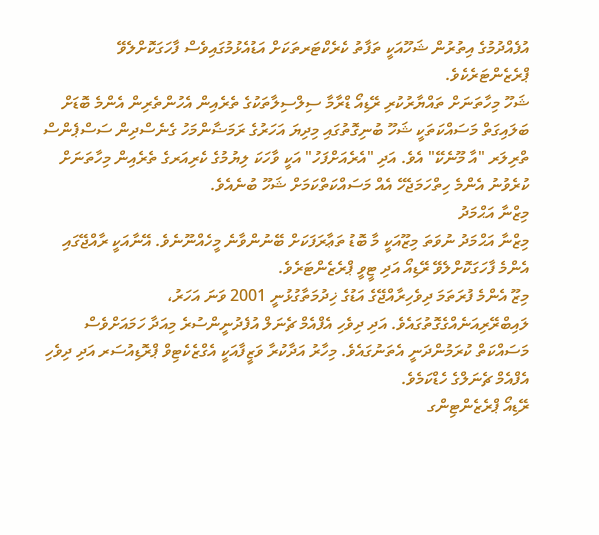އުފެއްދުމުގެ އިތުރުން ޝަހޫއަކީ ތަފާތު ކެރެކްޓަރތަކަށް އަޑުއެޅުމުގައިވެސް ފާހަގަކޮށްލެވޭ ޕްރެޒެންޓަރެކެވެ.
ޝަހޫ މިހާތަނަށް ތައްޔާރުކުރި ރޭޑިއޯ ޑްރާމާ ސިލްސިލާތަކުގެ ތެރެއިން އެހުންތެރިން އެންމެ ބޮޑަށް ބަލައިގަތް މަސައްކަތަކީ ޝަހޫ ބުނިގޮތުގައި މިދިޔަ އަހަރުގެ ރަމަޟާންމަހު ގެނެސްދިން ސަސްޕެންސް ތްރިލަރ "އާ މޫނެކޭ" އެވެ. އަދި "އެރެއަށްފަހު" އަކީ ވާހަކަ ލިޔުމުގެ ކެރިއަރގެ ތެރެއިން މިހާތަނަށް ކުރެވުނު އެންމެ ހިތްހަމަޖެހޭ އެއް މަސައްކަތްކަމަށް ޝަހޫ ބުނެއެވެ.
މިޒްނާ އަޙްމަދު
މިޒްނާ އަޙްމަދު ނުވަތަ މިޒޫއަކީ މާ ބޮޑު ތަޢާރަފަކަށް ބޭނުންވާނެ މީހެއްނޫނެވެ. އޭނާއަކީ ރާއްޖޭގައި އެންމެ ފާހަގަކޮށްލެވޭ ރޭޑިއޯ އަދި ޓީވީ ޕްރެޒެންޓަރެވެ.
މިޒޫ އެންމެ ފުރަތަމަ ދިވެހިރާއްޖޭގެ އަޑުގެ ޚިދުމަތާގުޅުނީ 2001 ވަނަ އަހަރު، ލައިބްރޭރިއަނެއްގެގޮތުގައެވެ. އަދި ދިވެހި އެފްއެމް ޗެނަލް އުފެދުނީންސުރެ މިއަދާ ހަމައަށްވެސް މަސައްކަތް ކުރަމުންދަނީ އެތަނުގައެވެ. މިހާރު އަދާކުރާ ވަޒީފާއަކީ އެގްޒެކެޓިވް ޕްރޮޑިއުސަރ އަދި ދިވެހި އެފްއެމް ޗެނަލްގެ ހެޑްކަމެވެ.
ރޭޑިއޯ ޕްރެޒެންޓިންގ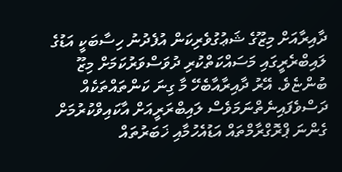ދާއިރާއަށް މިޒޫގެ ޝަޢުގުވެރިކަން އުފެދުނު ހިސާބަކީ އަޑުގެ ލައިބްރެރީގައި މަސައްކަތްކުރި ދުވަސްވަރުކަމަށް މިޒޫ ބުންޏެވެ. އޭރު ދާއިރާއާބެހޭ މާ ގިނަ ކަންތައްތަކެއް ދަސްވެފައިނެތްނަމަވެސް ލައިބްރަރީއަށް އާކައިވްކުރުމަށް ގެންނަ ޕްރޮގްރާމްތައް އަޑުއެހުމާއި ޚަބަރުތައް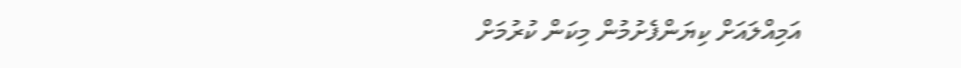އަމިއްލައަށް ކިޔަންފެށުމުން މިކަން ކުރުމަށް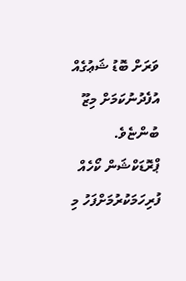ވަރަށް ބޮޑު ޝަޢުގެއް އުފެދުނުކަމަށް މިޒޫ ބުންޏެވެ. ޕްރޮޑަކްޝަން ކޯހެއް ފުރިހަމަކުރުމަށްފަހު މި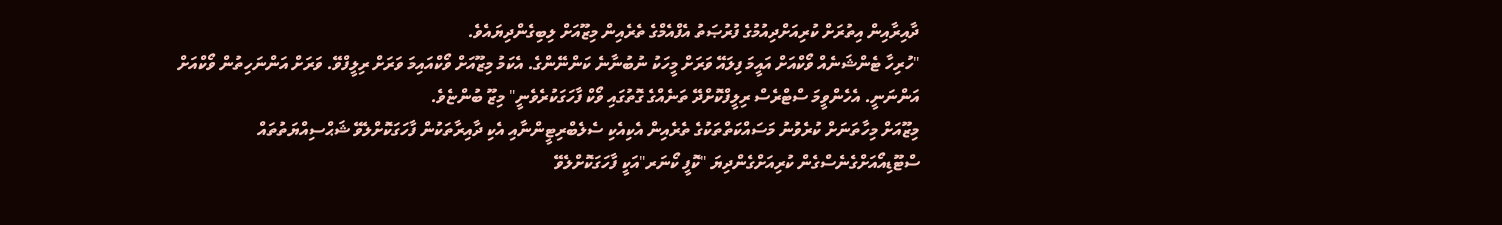ދާއިރާއިން އިތުރަށް ކުރިއަށްދިއުމުގެ ފުރުޞަތު އެފްއެމްގެ ތެރެއިން މިޒޫއަށް ލިބިގެންދިޔައެވެ.
"ހުރިހާ ޓެންޝަނެއް ވޯކްއަށް އައީމަ ފިލައޭ ވަރަށް މީހަކު ނުބުނާނެ ކަންނޭންގެ. އެކަމު މިޒޫއަށް ވޯކްއައިމަ ވަރަށް ރިލީފްވޭ. ވަރަށް އަންނަހިތުން ވޯކްއަށް އަންނަނީ. އެހެންވީމަ ސްޓްރެސް ރިލީފްކޮށްދޭ ތަނެއްގެ ގޮތުގައި ވޯކް ފާހަގަކުރެވެނީ" މިޒޫ ބުންޏެވެ.
މިޒޫއަށް މިހާތަނަށް ކުރެވުނު މަސައްކަތްތަކުގެ ތެރެއިން އެކިއެކި ސެލެބްރިޓީންނާއި އެކި ދާއިރާތަކުން ފާހަގަކޮށްލެވޭ ޝަޙްސިއްޔަތުތައް ސްޓޫޑިއޯއަށްގެނެސްގެން ކުރިއަށްގެންދިޔަ "ކޮފީ ކޯނަރ"އަކީ ފާހަގަކޮށްލެވޭ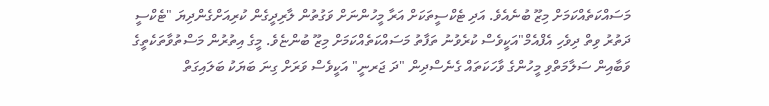މަސައްކަތެއްކަމަށް މިޒޫ ބުނެއެވެ. އަދި ޓެކްސީތަކަށް އަރާ މީހުންނަށް ވަގުތުން ލާރިދީގެން ކުރިއަށްގެންދިޔަ "ޓެކްސީ ދަތުރު ވިތް ދިވެހި އެފްއެމް"އަކީވެސް ކުރެވުނު ތަފާތު މަސައްކަތެއްކަމަށް މިޒޫ ބުންޏެވެ. މީގެ އިތުރުން މަސްތުވާތަކެތީގެ ވަބާއިން ސަލާމަތްވި މީހުންގެ ވާހަކަތައް ގެނެސްދިން "ދަ ޖަރނީ" އަކީވެސް ވަރަށް ގިނަ ބަޔަކު ބަލައިގަތް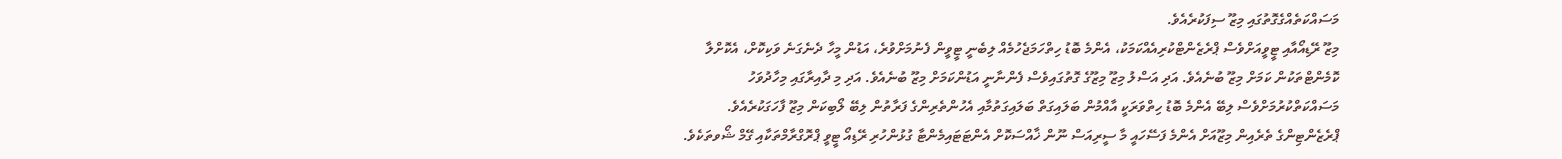މަސައްކަތެއްގެގޮތުގައި މިޒޫ ސިފަކުރެއެވެ.
މިޒޫ ރޭޑިއޯއާއި ޓީވީއަށްވެސް ޕްރެޒެންޓްކުރިއެއްކަމަކު، އެންމެ ބޮޑު ހިތްހަމަޖެހުމެއް ލިބެނީ ޓީވީން ފެނުމަށްވުރެ، އަޑުން މީހާ ދެނެގަނެ ވަކިކޮށް، އެކޮށްލާ ކޮމެންޓްތަކުން ކަމަށް މިޒޫ ބުނެއެވެ. އަދި އަސްލު މިޒޫ މިޒޫގެ ގޮތުގައިވެސް ފެންނާނީ އަޑުންކަމަށް މިޒޫ ބުނެއެވެ. އަދި މި ދާއިރާގައި މިހާދުވަހު މަސައްކަތްކުރުމަށްވެސް ލިބޭ އެންމެ ބޮޑު ހިތްވަރަކީ އާއްމުން ބަލައިގަތް ބަލައިގަތުމާއި އެހުންތެރިންގެ ފަރާތުން ލިބޭ ލޯބިކަން މިޒޫ ފާހަގަކުރެއެވެ.
ޕްރެޒެންޓިންގެ ތެރެއިން މިޒޫއަށް އެންމެ ފަސޭހައީ މާ ސީރިއަސް ނޫން ޚާއްސަކޮށް އެންޓަޓައިމެންޓާ ގުޅުންހުރި ރޭޑިއޯ ޓީވީ ޕްރޮގްރާމްތަކާއި ގޭމް ޝޯވތަކެވެ.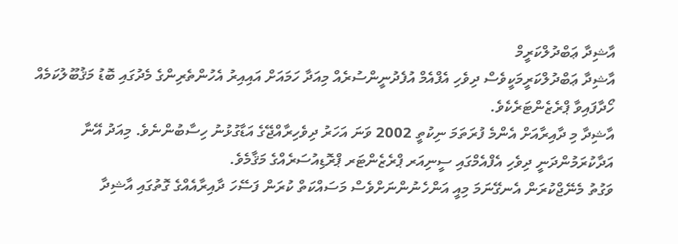އާޝިދާ ޢަބްދުލްކަރީމް
އާޝިދާ ޢަބްދުލްކަރީމަކީވެސް ދިވެހި އެފްއެމް އުފެދުނީންސުރެއް މިއަދާ ހަމައަށް އައިއިރު އެހުންތެރިންގެ މެދުގައި ބޮޑު މަޤުބޫލުކަމެއް ހޯދާފައިވާ ޕްރެޒެންޓަރެކެވެ.
އާޝިދާ މި ދާއިރާއަށް އެންމެ ފުރަތަމަ ނިކުތީ 2002 ވަނަ އަހަރު ދިވެހިރާއްޖޭގެ އަޑާގުޅުނު ހިސާބުންނެވެ. މިއަދު އޭނާ އަދާކުރަމުންދަނީ ދިވެހި އެފްއެމްގައި ސީނިއަރ ޕްރެޒެންޓަރ ޕްރޮޑިއުސަރެއްގެ މަޤާމެވެ.
ވަގުތު މެނޭޖްކުރަން އެނގޭނަމަ މިއީ އަންހެނުންނަށްވެސް މަސައްކަތް ކުރަން ފަސޭހަ ދާއިރާއެއްގެ ގޮތުގައި އާޝިދާ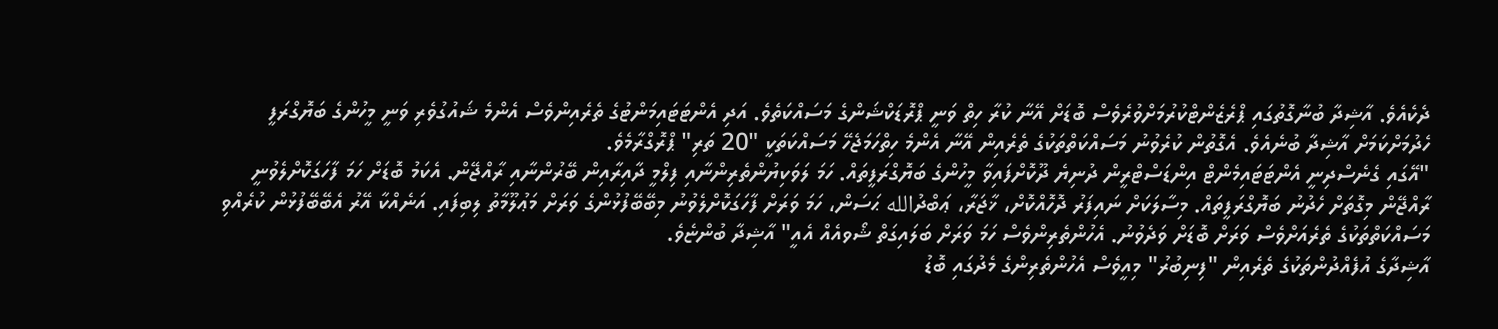ދެކެއެވެ. އާޝިދާ ބުނާގޮތުގައި ޕްރެޒެންޓްކުރުމަށްވުރެވެސް ބޮޑަށް އޭނާ ކުރާ ހިތް ވަނީ ޕްރޮޑަކްޝަންގެ މަސައްކަތެވެ. އަދި އެންޓަޓައިމަންޓުގެ ތެރެއިންވެސް އެންމެ ޝައުގުވެރި ވަނީ މީހުންގެ ބަޔޮގްރަފީ ހެދުމަށްކަމަށް އާޝިދާ ބުނެއެވެ. އެގޮތުން ކުރެވުނު މަސައްކަތްތަކުގެ ތެރެއިން އޭނާ އެންމެ ހިތްހަމަޖެހޭ މަސައްކަތަކީ "20 ތަރި" ޕްރޮގްރާމެވެ.
"އޭގައި ގެނެސްދިނީ އެންޓަޓައިމެންޓް އިންޑަސްޓްރީން ދުނިޔެ ދޫކޮށްފައިވާ މީހުންގެ ބަޔޮގްރަފީތައް. ހަމަ ލަވަކިޔުންތެރިންނާއި ފިލްމީ ދާއިރާއިން ބޭރުންނާއި ރާއްޖޭން. އެކަމު ބޮޑަށް ހަމަ ފާހަގަކޮށްލެވުނީ ރާއްޖޭން މިގޮތަށް ހެދުނު ބަޔޮގްރަފީތައް. މިސާލަކަށް ނައިފަރު ދޮހޮއްކޮށް، ޚާޖަރާ، ޢަބްދުالله ޙަސަން، ހަމަ ވަރަށް ފާހަގަކޮށްލެވުނު މިބޭބޭފުޅުންގެ ވަރަށް މަޢުލޫމާތު ލިބިފައި. އަނެއްކާ އޭރު އެބޭބޭފުޅުން ކުރެއްވި މަސައްކަތްތަކުގެ ތެރެއަށްވެސް ވަރަށް ބޮޑަށް ވަދެވުނު. އެހުންތެރިންވެސް ހަމަ ވަރަށް ބަލައިގަތް ޝޯވއެއް އެއީ" އާޝިދާ ބުންޏެވެ.
އާޝިދާގެ އުފެއްދުންތަކުގެ ތެރެއިން "ފިނިބުރު" މިއީވެސް އެހުންތެރިންގެ މެދުގައި ބޮޑު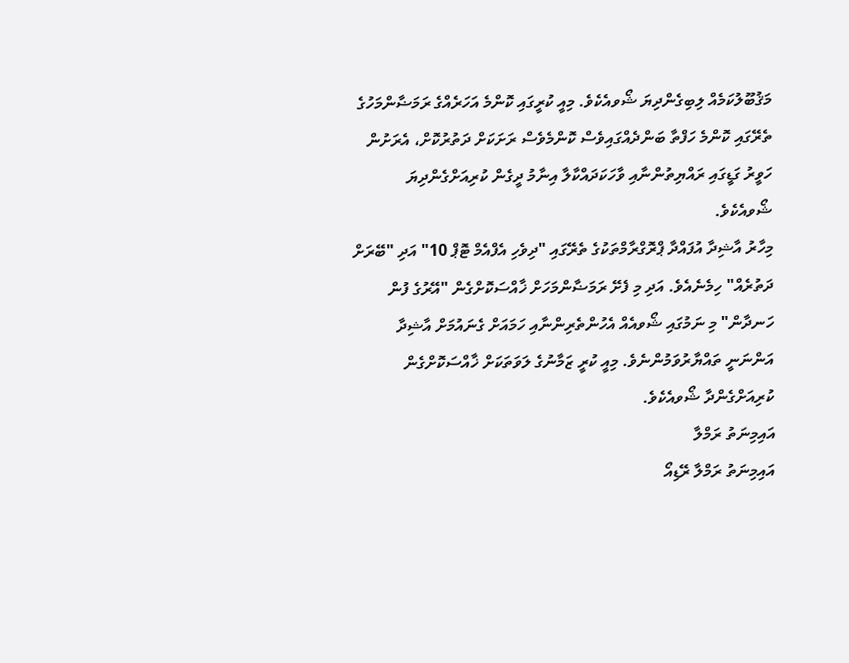މަޤުބޫލުކަމެއް ލިބިގެންދިޔަ ޝޯވއެކެވެ. މިއީ ކުރީގައި ކޮންމެ އަހަރެއްގެ ރަމަޟާންމަހުގެ ތެރޭގައި ކޮންމެ ހަފްތާ ބަންދެއްގައިވެސް ކޮންމެވެސް ރަށަކަށް ދަތުރުކޮށް، އެރަށުން ހަވީރު ގަޑީގައި ރައްޔިތުންނާއި ވާހަކަދައްކާލާ އިނާމު ދީގެން ކުރިއަށްގެންދިޔަ ޝޯވއެކެވެ.
މިހާރު އާޝިދާ އުފައްދާ ޕްރޮގްރާމްތަކުގެ ތެރޭގައި "ދިވެހި އެފްއެމް ޓޮޕް 10" އަދި "ބޭރަށް ދަތުރެއް" ހިމެނެއެވެ. އަދި މި ފެށޭ ރަމަޟާންމަހަށް ޚާއްސަކޮށްގެން "އޭރުގެ ފުން ހަނދާން" މި ނަމުގައި ޝޯވއެއް އެހުންތެރިންނާއި ހަމައަށް ގެނައުމަށް އާޝިދާ އަންނަނީ ތައްޔާރުވަމުންނެވެ. މިއީ ކުރީ ޒަމާނުގެ ލަވަތަކަށް ޚާއްސަކޮށްގެން ކުރިއަށްގެންދާ ޝޯވއެކެވެ.
އައިމިނަތު ރަމްލާ
އައިމިނަތު ރަމްލާ ރޭޑިއޯ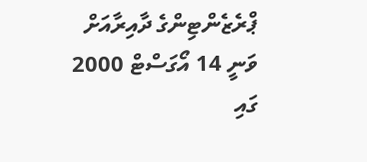ޕްރެޒެންޓިންގެ ދާއިރާއަށް ވަނީ 14 އޯގަސްޓް 2000 ގައި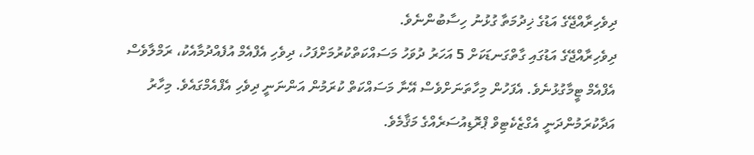ދިވެހިރާއްޖޭގެ އަޑުގެ ޚިދުމަތާ ގުޅުނު ހިސާބުންނެވެ.
ދިވެހިރާއްޖޭގެ އަޑުގައި ގާތްގަނޑަކަށް 5 އަހަރު ދުވަހު މަސައްކަތްކުރުމަށްފަހު، ދިވެހި އެފްއެމް އުފެއްދުމާއެކު، ރަމްލާވެސް އެފްއެމް ޓީމާގުޅުނެވެ. އެފަހުން މިހާތަނަށްވެސް އޭނާ މަސައްކަތް ކުރަމުން އަންނަނީ ދިވެހި އެފްއެމްގައެވެ. މިހާރު އަދާކުރަމުންދަނީ އެގްޒެކެޓިވް ޕްރޮޑިއުސަރެއްގެ މަޤާމެވެ.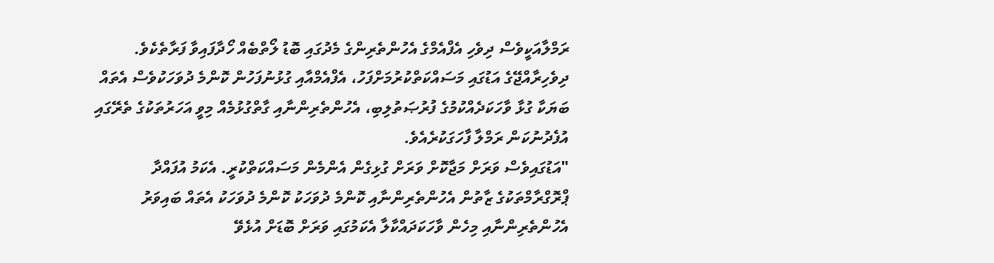ރަމްލާއަކީވެސް ދިވެހި އެފްއެމްގެ އެހުންތެރިންގެ މެދުގައި ބޮޑު ލޯތްބެއް ހޯދާފައިވާ ފަރާތެކެވެ. ދިވެހިރާއްޖޭގެ އަޑުގައި މަސައްކަތްކުރުމަށްފަހު، އެފްއެމްއާއި ގުޅުނުފަހުން ކޮންމެ ދުވަހަކުވެސް އެތައް ބަޔަކާ ގުޅާ ވާހަކަދެއްކުމުގެ ފުރުޞަތުލިބި، އެހުންތެރިންނާއި ގާތްގުޅުމެއް މިވީ އަހަރުތަކުގެ ތެރޭގައި އުފެދުނުކަން ރަމްލާ ފާހަގަކުރެއެވެ.
"އަޑުގައިވެސް ވަރަށް މަޖާކޮށް ވަރަށް ގުޅިގެން އެންމެން މަސައްކަތްކުރީ. އެކަމު އުފައްދާ ޕްރޮގްރާމްތަކުގެ ޒާތުން އެހުންތެރިންނާއި ކޮންމެ ދުވަހަކު ކޮންމެ ދުވަހަކު އެތައް ބައިވަރު އެހުންތެރިންނާއި މިހެން ވާހަކަދައްކާލާ އެކަމުގައި ވަރަށް ބޮޑަށް އުޅެވޭ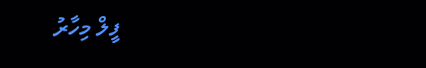ފީލް މިހާރު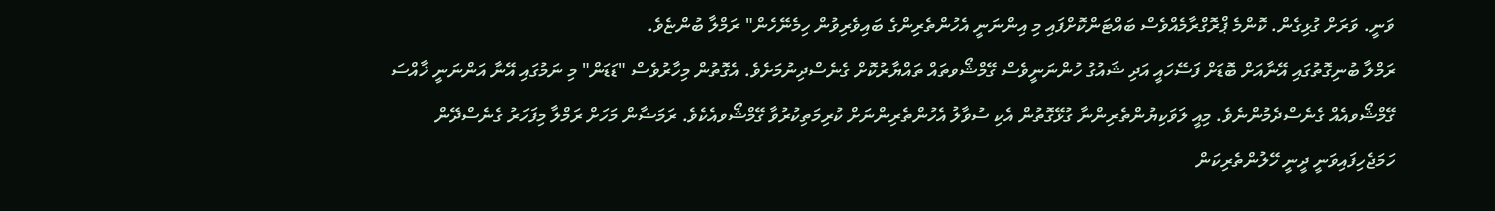ވަނީ. ވަރަށް ގުޅިގެން. ކޮންމެ ޕްރޮގްރާމެއްވެސް ބައްޓަންކޮށްފައި މި އިންނަނީ އެހުންތެރިންގެ ބައިވެރިވުން ހިމެނޭހެން" ރަމްލާ ބުންޏެވެ.
ރަމްލާ ބުނިގޮތުގައި އޭނާއަށް ބޮޑަށް ފަސޭހައީ އަދި ޝައުގު ހުންނަނީވެސް ގޭމްޝޯވތައް ތައްޔާރުކޮށް ގެނެސްދިނުމަށެވެ. އެގޮތުން މިހާރުވެސް "ޑަޑަން" މި ނަމުގައި އޭނާ އަންނަނީ ޚާއްސަ ގޭމްޝޯވއެއް ގެނެސްދެމުންނެވެ. މިއީ ލަވަކިޔުންތެރިންނާ ގުޅޭގޮތުން އެކި ސުވާލު އެހުންތެރިންނަށް ކުރިމަތިކުރުވާ ގޭމްޝޯވއެކެވެ. ރަމަޟާން މަހަށް ރަމްލާ މިފަހަރު ގެނެސްދޭން ހަމަޖެހިފައިވަނީ ދީނީ ހޭލުންތެރިކަން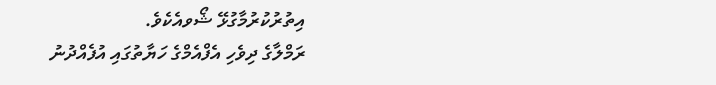އިތުރުކުރުމާގުޅޭ ޝޯވއެކެވެ.
ރަމްލާގެ ދިވެހި އެފްއެމްގެ ހަޔާތުގައި އުފެއްދުނު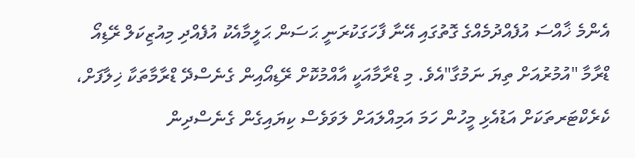އެންމެ ޚާއްސަ އުފެއްދުމެއްގެ ގޮތުގައި އޭނާ ފާހަގަކުރަނީ ޙަސަން ޙަލީމާއެކު އުފެއްދި މިއުޒިކަލް ރޭޑިއޯ ޑްރާމާ "އުމުރުއަށް ތިޔަ ނަމުގާ"އެވެ. މި ޑްރާމާއަކީ އާއްމުކޮށް ރޭޑިއޯއިން ގެނެސްދޭ ޑްރާމާތަކާ ޚިލާފަށް، ކެރެކްޓަރތަކަށް އަޑުއެޅި މީހުން ހަމަ އަމިއްލައަށް ލަވަވެސް ކިޔައިގެން ގެނެސްދިން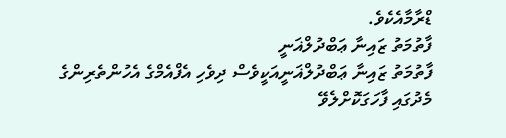ޑްރާމާއެކެވެ.
ފާތުމަތު ޒައިނާ ޢަބްދުލްޣަނީ
ފާތުމަތު ޒައިނާ ޢަބްދުލްޣަނީއަކީވެސް ދިވެހި އެފްއެމްގެ އެހުންތެރިންގެ މެދުގައި ފާހަގަކޮށްލެވޭ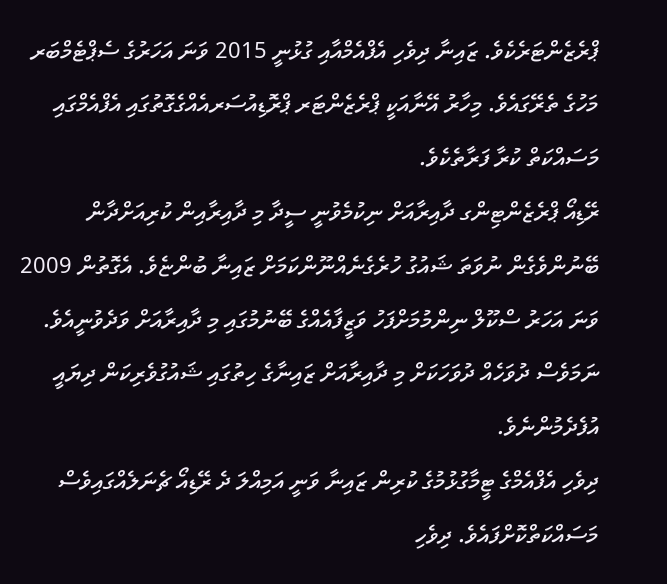ޕްރެޒެންޓަރެކެވެ. ޒައިނާ ދިވެހި އެފްއެމްއާއި ގުޅުނީ 2015 ވަނަ އަހަރުގެ ސެޕްޓެމްބަރ މަހުގެ ތެރޭގައެވެ. މިހާރު އޭނާއަކީ ޕްރެޒެންޓަރ ޕްރޮޑިއުސަރއެއްގެގޮތުގައި އެފްއެމްގައި މަސައްކަތް ކުރާ ފަރާތެކެވެ.
ރޭޑިއޯ ޕްރެޒެންޓިންގ ދާއިރާއަށް ނިކުމެވުނީ ސީދާ މި ދާއިރާއިން ކުރިއަށްދާން ބޭނުންވެގެން ނުވަތަ ޝައުގު ހުރެގެނެއްނޫންކަމަށް ޒައިނާ ބުންޏެވެ. އެގޮތުން 2009 ވަނަ އަހަރު ސްކޫލް ނިންމުމަށްފަހު ވަޒީފާއެއްގެ ބޭނުމުގައި މި ދާއިރާއަށް ވަދެވުނީއެވެ. ނަމަވެސް ދުވަހެއް ދުވަހަކަށް މި ދާއިރާއަށް ޒައިނާގެ ހިތުގައި ޝައުގުވެރިކަން ދިޔައީ އުފެދެމުންނެވެ.
ދިވެހި އެފްއެމްގެ ޓީމާގުޅުމުގެ ކުރިން ޒައިނާ ވަނީ އަމިއްލަ ދެ ރޭޑިއޯ ޗެނަލެއްގައިވެސް މަސައްކަތްކޮށްފައެވެ. ދިވެހި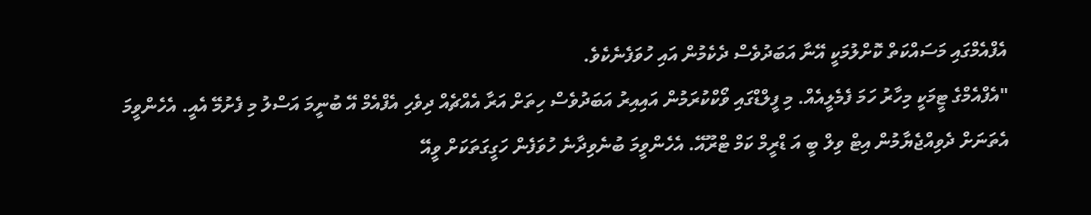އެފްއެމްގައި މަސައްކަތް ކޮށްލުމަކީ އޭނާ އަބަދުވެސް ދެކެމުން އައި ހުވަފެނެކެވެ.
"އެފްއެމްގެ ޓީމަކީ މިހާރު ހަމަ ފެމެލީއެއް. މި ފީލްޑްގައި ވޯކްކުރަމުން އައިއިރު އަބަދުވެސް ހިތަށް އަރާ އެއްޗެއް ދިވެހި އެފްއެމް އޭ ބުނީމަ އަސްލު މި ފެށުމޭ އެއީ. އެހެންވީމަ އެތަނަށް ދެވިއްޖެޔާމުން އިޓް ވިލް ބީ އަ ޑްރީމް ކަމް ޓްރޫއޭ. އެހެންވީމަ ބުނެވިދާނެ ހުވަފެން ހަގީގަތަކަށް ވީއޭ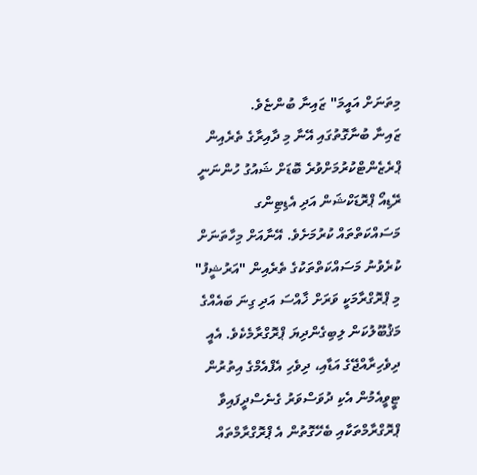މިތަނަށް އައީމަ" ޒައިނާ ބުންޏެވެ.
ޒައިނާ ބުނާގޮތުގައި އޭނާ މި ދާއިރާގެ ތެރެއިން ޕްރެޒެންޓްކުރުމަށްވުރެ ބޮޑަށް ޝައުގު ހުންނަނީ ރޭޑިއޯ ޕްރޮޑަކްޝަން އަދި އެޑިޓިންގ މަސައްކަތްތައް ކުރުމަށެވެ. އޭނާއަށް މިހާތަނަށް ކުރެވުނު މަސައްކަތްތަކުގެ ތެރެއިން "އަރުޝީފު" މި ޕްރޮގްރާމަކީ ވަރަށް ޚާއްސަ އަދި ގިނަ ބައެއްގެ މަޤުބޫލުކަން ލިބިގެންދިޔަ ޕްރޮގްރާމެކެވެ. އެއީ ދިވެހިރާއްޖޭގެ އަޑާއި، ދިވެހި އެފްއެމްގެ އިތުރުން ޓީވީއެމުން އެކި ދުވަސްވަރު ގެނެސްދީފައިވާ ޕްރޮގްރާމްތަކާއި ބެހޭގޮތުން އެ ޕްރޮގްރާމްތައް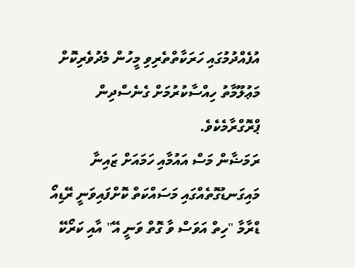އުފެއްދުމުގައި ހަރަކާތްތެރިވި މީހުން މެދުވެރިކޮށް މަޢުލޫމާތު ހިއްސާކުރުމަށް ގެނެސްދިން ޕްރޮގްރާމެކެވެ.
ރަމަޟާން މަސް އައުމާއި ހަމައަށް ޒައިނާ މައިގަނޑުގޮތެއްގައި މަސައްކަތް ކޮށްފައިވަނީ ރޭޑިއޯ ޑްރާމާ "ހިތް އަވަސް ވާ ގޮތް ވަނީ އޭ" އާއި ކަރޯކޭ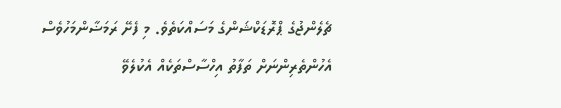ޗެލެންޖުގެ ޕްރޮޑަކްޝަންގެ މަސައްކަތެވެ. މި ފެށޭ ރަމަޟާންމަހުވެސް އެހުންތެރިންނަށް ތަފާތު އިހްސާސްތަކެއް އެކުލެވޭ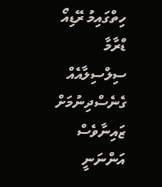ހިތްގައިމު ރޭޑިއޯ ޑްރާމާ ސިލްސިލާއެއް ގެނެސްދިނުމަށް ޒައިނާވެސް އަންނަނީ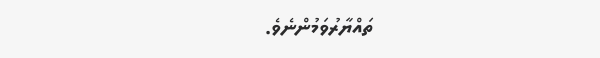ތައްޔާރުވަމުންނެވެ.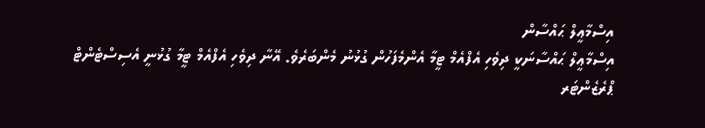އިސްމާޢީލް ޙައްސާން
އިސްމާޢީލް ޙައްސާނަކީ ދިވެހި އެފްއެމް ޓީމާ އެންމެފަހުން ގުޅުނު މެންބަރެވެ. އޭނާ ދިވެހި އެފްއެމް ޓީމާ ގުޅުނީ އެސިސްޓެންޓް ޕްރެޒެންޓަރ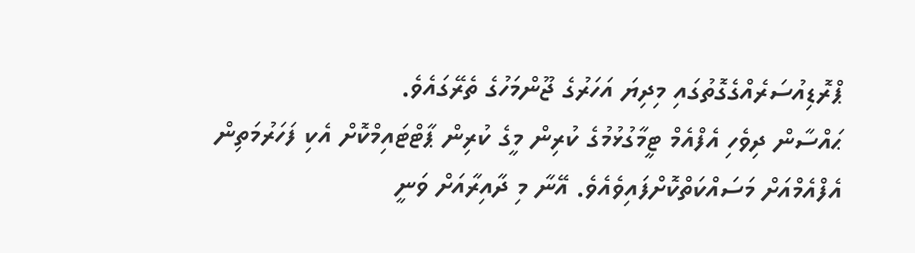ޕްރޮޑިއުސަރެއްގެގޮތުގައި މިދިޔަ އަހަރުގެ ޖޫންމަހުގެ ތެރޭގައެވެ.
ޙައްސާން ދިވެހި އެފްއެމް ޓީމާގުޅުމުގެ ކުރިން މީގެ ކުރިން ޕާޓްޓައިމްކޮށް އެކި ފަހަރުމަތިން އެފްއެމްއަށް މަސައްކަތްކޮށްފައިވެއެވެ. އޭނާ މި ދާއިރާއަށް ވަނީ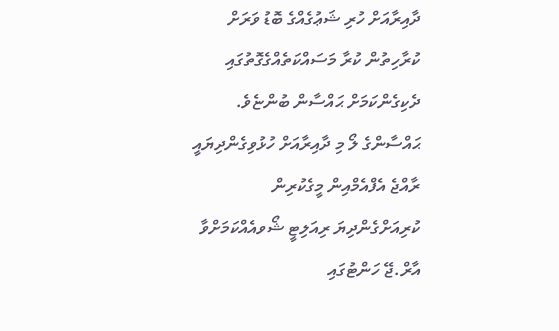ދާއިރާއަށް ހުރި ޝަޢުގެއްގެ ބޮޑު ވަރަށް ކުރާހިތުން ކުރާ މަސައްކަތެއްގެގޮތުގައި ދެކިގެންކަމަށް ޙައްސާން ބުންޏެވެ. ޙައްސާންގެ ލޯ މި ދާއިރާއަށް ހުޅުވިގެންދިޔައީ ރާއްޖެ އެފްއެމްއިން މީގެކުރިން ކުރިއަށްގެންދިޔަ ރިއަލިޓީ ޝޯވއެއްކަމަށްވާ އާރް.ޖޭ ހަންޓުގައި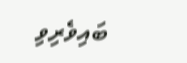ބައިވެރިވި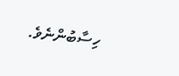ހިސާބުންނެވެ.